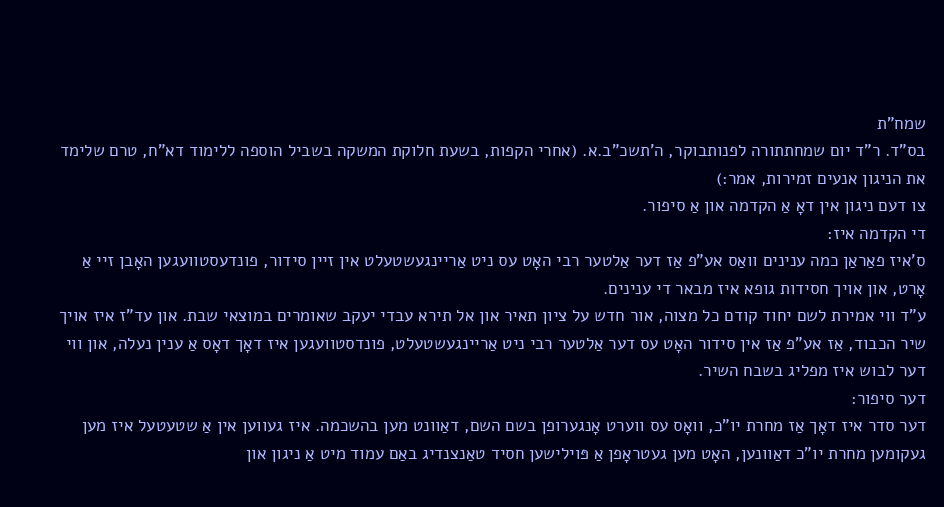שמח"ת
בס"ד. ר"ד יום שמחתתורה לפנותבוקר, ה'תשכ"ב.א. (אחרי הקפות, בשעת חלוקת המשקה בשביל הוספה ללימוד דא"ח, טרם שלימד את הניגון אנעים זמירות, אמר:)
צו דעם ניגון אין דאָ אַ הקדמה און אַ סיפור.
די הקדמה איז:
ס'איז פאַראַן כמה ענינים וואַס אע"פ אַז דער אַלטער רבי האָט עס ניט אַריינגעשטעלט אין זיין סידור, פונדעסטוועגען האָבן זיי אַ אָרט, און אויך חסידות גופא איז מבאר די ענינים.
ע"ד ווי אמירת לשם יחוד קודם כל מצוה, אור חדש על ציון תאיר און אל תירא עבדי יעקב שאומרים במוצאי שבת. און עד"ז איז אויך שיר הכבוד, אַז אע"פ אַז אין סידור האָט עס דער אַלטער רבי ניט אַריינגעשטעלט, פונדסטוועגען איז דאָך דאָס אַ ענין נעלה, און ווי דער לבוש איז מפליג בשבח השיר.
דער סיפור:
דער סדר איז דאָך אַז מחרת יו"כ, וואָס עס ווערט אָנגערופן בשם השם, דאַוונט מען בהשכמה. איז געווען אין אַ שטעטעל איז מען געקומען מחרת יו"כ דאַוונען, האָט מען געטראָפן אַ פּוילישען חסיד טאַנצנדיג באַם עמוד מיט אַ ניגון און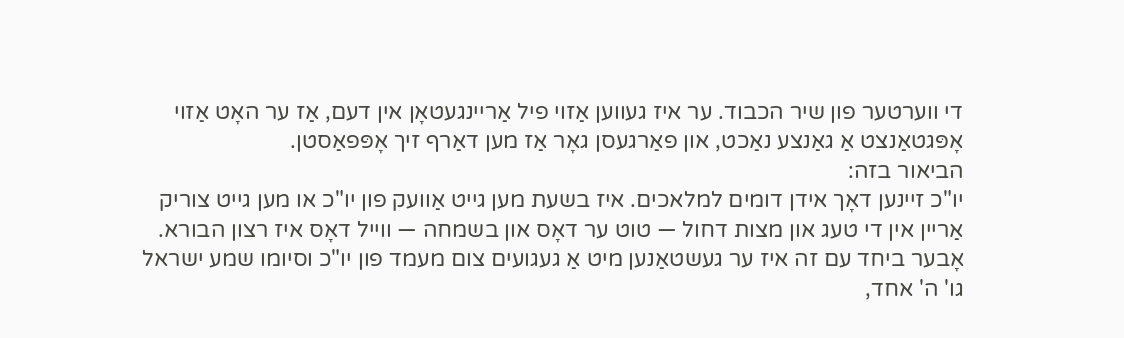די ווערטער פון שיר הכבוד. ער איז געווען אַזוי פיל אַריינגעטאָן אין דעם, אַז ער האָט אַזוי אָפּגטאַנצט אַ גאַנצע נאַכט, און פאַרגעסן גאָר אַז מען דאַרף זיך אָפּפאַסטן.
הביאור בזה:
יו"כ זיינען דאָך אידן דומים למלאכים. איז בשעת מען גייט אַוועק פון יו"כ או מען גייט צוריק אַריין אין די טעג און מצות דחול — טוט ער דאָס און בשמחה — ווייל דאָס איז רצון הבורא. אָבער ביחד עם זה איז ער געשטאַנען מיט אַ געגועים צום מעמד פון יו"כ וסיומו שמע ישראל גו' ה' אחד,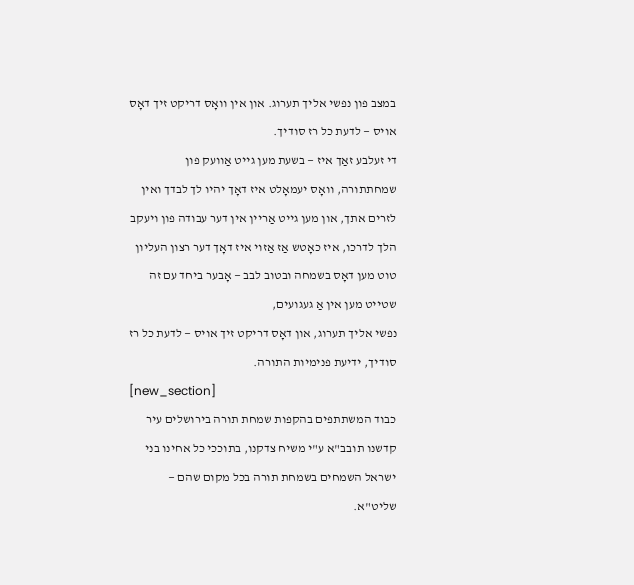במצב פון נפשי אליך תערוג. און אין וואָס דריקט זיך דאָס אויס — לדעת כל רז סודיך.
די זעלבע זאַך איז — בשעת מען גייט אַוועק פון שמחתתורה, וואָס יעמאָלט איז דאָך יהיו לך לבדך ואין לזרים אתך, און מען גייט אַריין אין דער עבודה פון ויעקב הלך לדרכו, איז כאָטש אַז אַזוי איז דאָך דער רצון העליון טוט מען דאָס בשמחה ובטוב לבב — אָבער ביחד עם זה שטייט מען אין אַ געגועים,
נפשי אליך תערוג, און דאָס דריקט זיך אויס — לדעת כל רז סודיך, ידיעת פנימיות התורה.
[new_section]
כבוד המשתתפים בהקפות שמחת תורה בירושלים עיר קדשנו תובב"א ע"י משיח צדקנו, בתוככי כל אחינו בני ישראל השמחים בשמחת תורה בכל מקום שהם — שליט"א.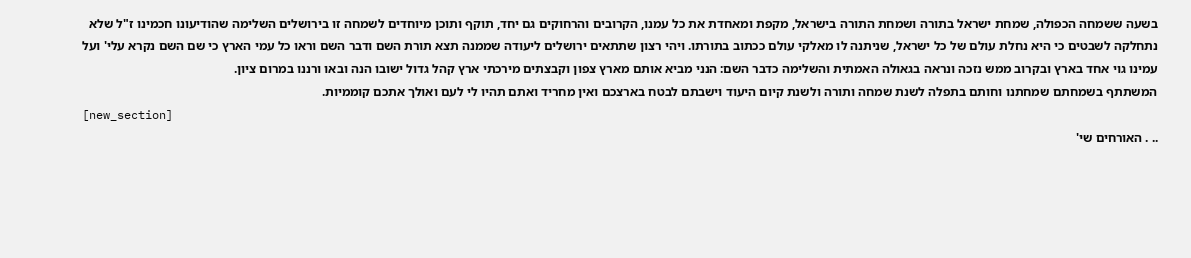בשעה ששמחה הכפולה, שמחת ישראל בתורה ושמחת התורה בישראל, מקפת ומאחדת את כל עמנו, הקרובים והרחוקים גם יחד, תוקף ותוכן מיוחדים לשמחה זו בירושלים השלימה שהודיעונו חכמינו ז"ל שלא נתחלקה לשבטים כי היא נחלת עולם של כל ישראל, שניתנה לו מאלקי עולם ככתוב בתורתו. ויהי רצון שתתאים ירושלים ליעודה שממנה תצא תורת השם ודבר השם וראו כל עמי הארץ כי שם השם נקרא עלי' ועל עמינו גוי אחד בארץ ובקרוב ממש נזכה ונראה בגאולה האמתית והשלימה כדבר השם: הנני מביא אותם מארץ צפון וקבצתים מירכתי ארץ קהל גדול ישובו הנה ובאו ורננו במרום ציון.
המשתתף בשמחתם שמחתנו וחותם בתפלה לשנת שמחה ותורה ולשנת קיום היעוד וישבתם לבטח בארצכם ואין מחריד ואתם תהיו לי לעם ואולך אתכם קוממיות.
[new_section]
.. . האורחים שי'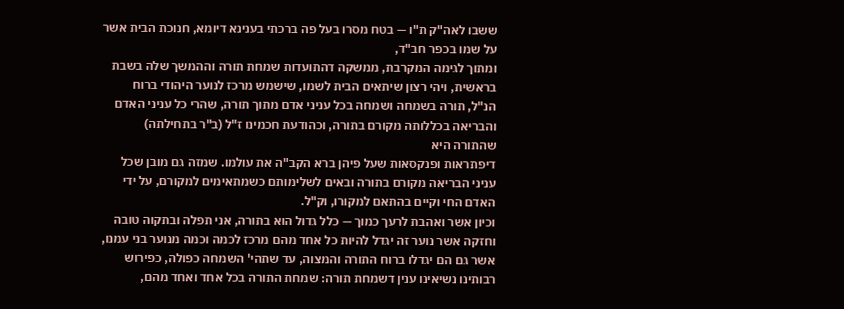ששבו לאה"ק ת"ו — בטח מסרו בעל פה ברכתי בענינא דיומא, חנוכת הבית אשר על שמו בכפר חב"ד,
ומתוך לגימה המקרבת, ממשקה דהתועדות שמחת תורה וההמשך שלה בשבת בראשית, ויהי רצון שיתאים הבית לשמו, שישמש מרכז לנוער היהודי ברוח הנ"ל, תורה בשמחה ושמחה בכל עניני אדם מתוך תורה, שהרי כל עניני האדם והבריאה בכללותה מקורם בתורה, וכהודעת חכמינו ז"ל (ב"ר בתחילתה) שהתורה היא
דיפתראות ופנקסאות שעל פיהן ברא הקב"ה את עולמו. שמזה גם מובן שכל עניני הבריאה מקורם בתורה ובאים לשלימותם כשמתאימים למקורם, על ידי האדם החי וקיים בהתאם למקורו, וק"ל.
וכיון אשר ואהבת לרעך כמוך — כלל גדול הוא בתורה, אני תפלה ובתקוה טובה וחזקה אשר נוער זה יגדל להיות כל אחד מהם מרכז לכמה וכמה מנוער בני עמנו, אשר גם הם יגדלו ברוח התורה והמצוה, עד שתהי' השמחה כפולה, כפירוש רבותינו נשיאינו ענין דשמחת תורה: שמחת התורה בכל אחד ואחד מהם,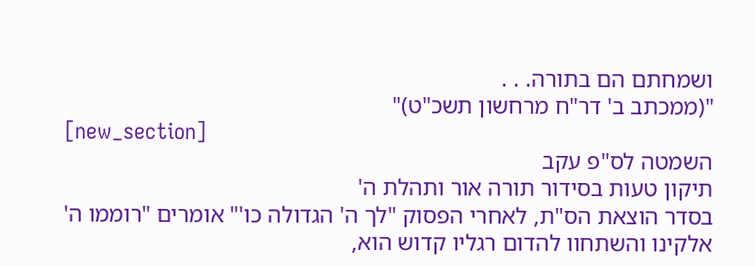ושמחתם הם בתורה. . .
"(ממכתב ב' דר"ח מרחשון תשכ"ט)"
[new_section]
השמטה לס"פ עקב
תיקון טעות בסידור תורה אור ותהלת ה'
בסדר הוצאת הס"ת, לאחרי הפסוק "לך ה' הגדולה כו'" אומרים "רוממו ה' אלקינו והשתחוו להדום רגליו קדוש הוא,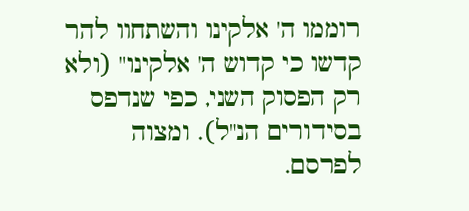רוממו ה' אלקינו והשתחוו להר קדשו כי קדוש ה' אלקינו" (ולא רק הפסוק השני, כפי שנדפס בסידורים הנ"ל). ומצוה לפרסם.